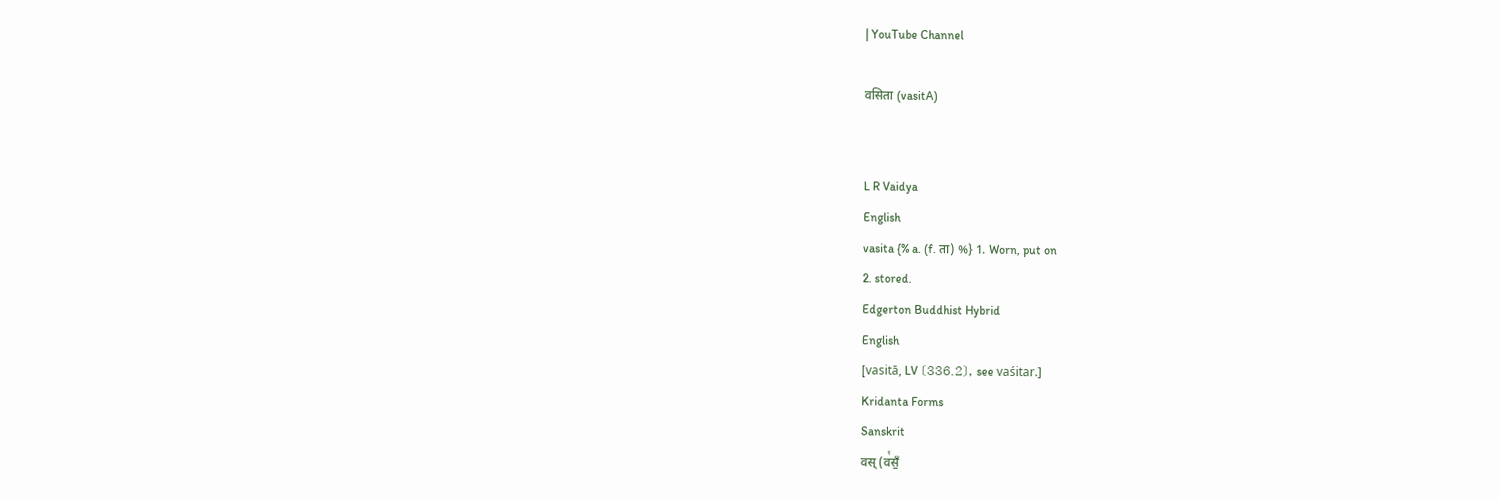| YouTube Channel

वसिता (vasitA)


L R Vaidya
English
vasita {% a. (f. ता) %} 1. Worn, put on
2. stored.
Edgerton Buddhist Hybrid
English
[vasitā, LV 〔336.2〕, see vaśitar.]
Kridanta Forms
Sanskrit
वस् (व꣡सँ॒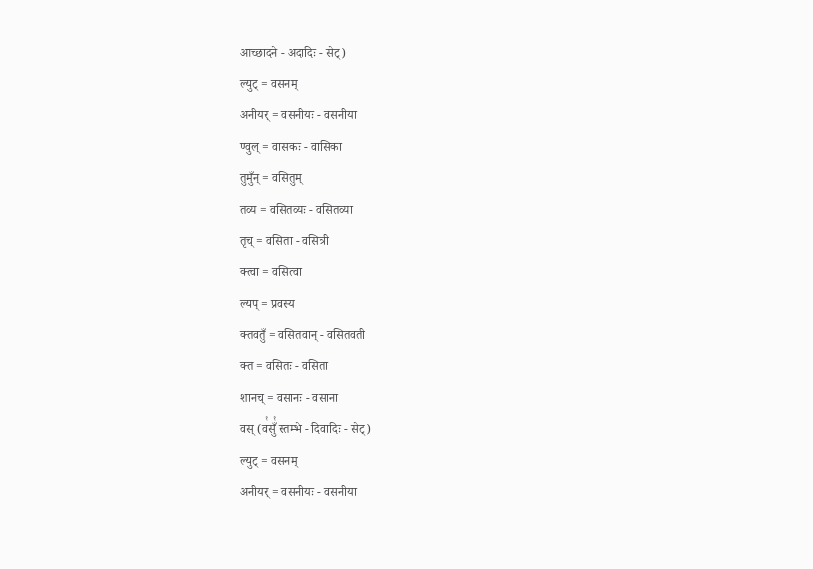आच्छादने - अदादिः - सेट्)
ल्युट् = वसनम्
अनीयर् = वसनीयः - वसनीया
ण्वुल् = वासकः - वासिका
तुमुँन् = वसितुम्
तव्य = वसितव्यः - वसितव्या
तृच् = वसिता - वसित्री
क्त्वा = वसित्वा
ल्यप् = प्रवस्य
क्तवतुँ = वसितवान् - वसितवती
क्त = वसितः - वसिता
शानच् = वसानः - वसाना
वस् (व꣡सुँ꣡ स्तम्भे - दिवादिः - सेट्)
ल्युट् = वसनम्
अनीयर् = वसनीयः - वसनीया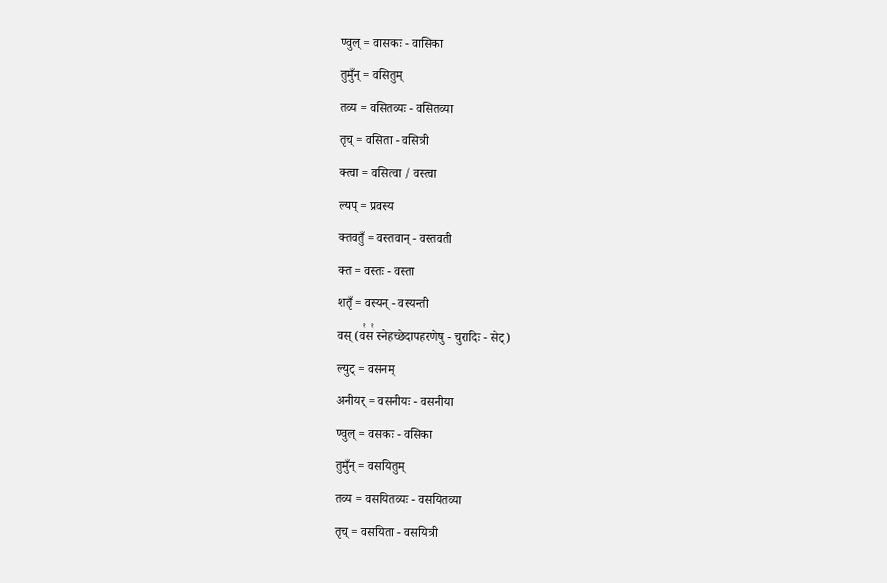ण्वुल् = वासकः - वासिका
तुमुँन् = वसितुम्
तव्य = वसितव्यः - वसितव्या
तृच् = वसिता - वसित्री
क्त्वा = वसित्वा / वस्त्वा
ल्यप् = प्रवस्य
क्तवतुँ = वस्तवान् - वस्तवती
क्त = वस्तः - वस्ता
शतृँ = वस्यन् - वस्यन्ती
वस् (व꣡स꣡ स्नेहच्छेदापहरणेषु - चुरादिः - सेट्)
ल्युट् = वसनम्
अनीयर् = वसनीयः - वसनीया
ण्वुल् = वसकः - वसिका
तुमुँन् = वसयितुम्
तव्य = वसयितव्यः - वसयितव्या
तृच् = वसयिता - वसयित्री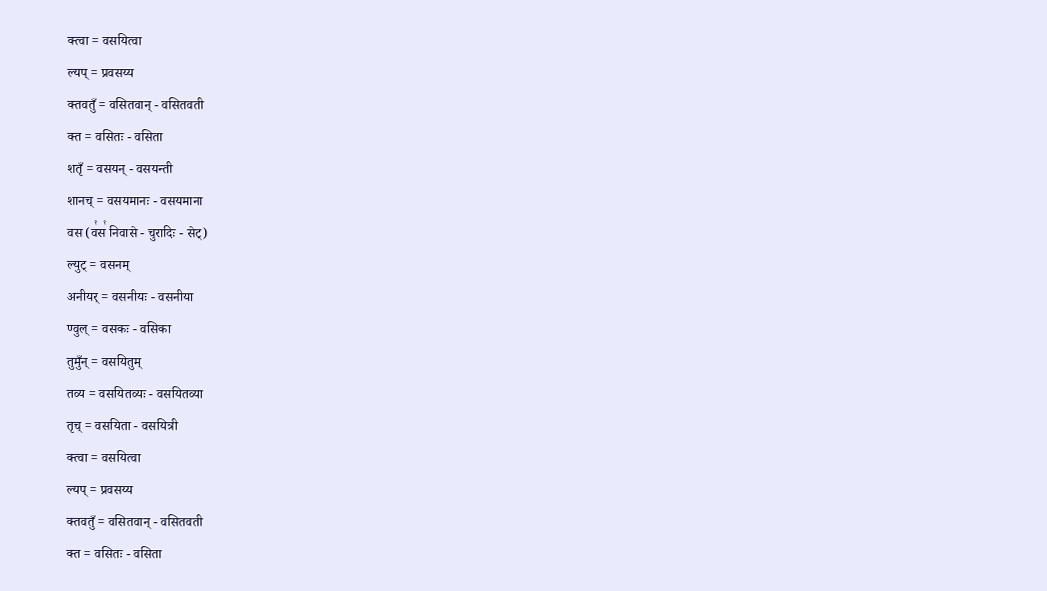क्त्वा = वसयित्वा
ल्यप् = प्रवसय्य
क्तवतुँ = वसितवान् - वसितवती
क्त = वसितः - वसिता
शतृँ = वसयन् - वसयन्ती
शानच् = वसयमानः - वसयमाना
वस (व꣡स꣡ निवासे - चुरादिः - सेट्)
ल्युट् = वसनम्
अनीयर् = वसनीयः - वसनीया
ण्वुल् = वसकः - वसिका
तुमुँन् = वसयितुम्
तव्य = वसयितव्यः - वसयितव्या
तृच् = वसयिता - वसयित्री
क्त्वा = वसयित्वा
ल्यप् = प्रवसय्य
क्तवतुँ = वसितवान् - वसितवती
क्त = वसितः - वसिता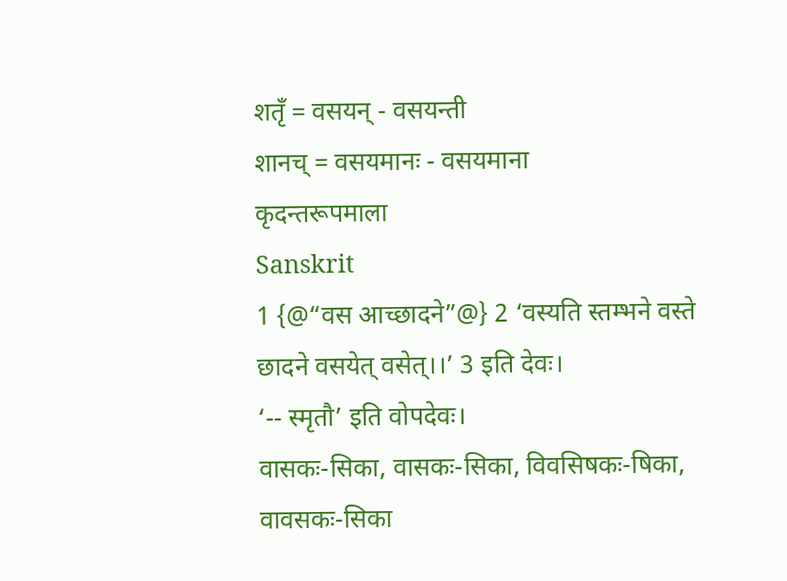शतृँ = वसयन् - वसयन्ती
शानच् = वसयमानः - वसयमाना
कृदन्तरूपमाला
Sanskrit
1 {@“वस आच्छादने”@} 2 ‘वस्यति स्तम्भने वस्ते छादने वसयेत् वसेत्।।’ 3 इति देवः।
‘-- स्मृतौ’ इति वोपदेवः।
वासकः-सिका, वासकः-सिका, विवसिषकः-षिका, वावसकः-सिका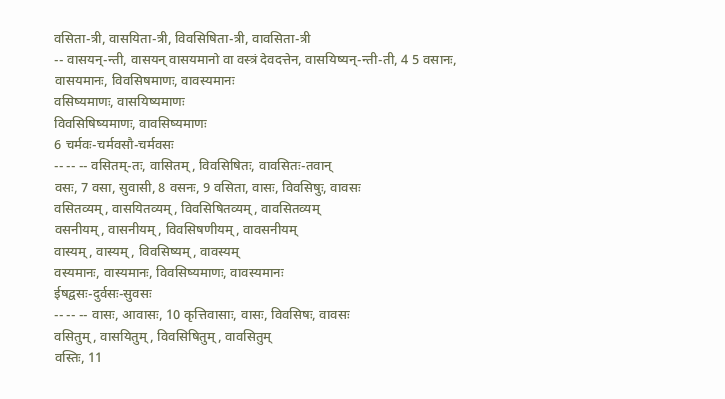वसिता-त्री, वासयिता-त्री, विवसिषिता-त्री, वावसिता-त्री
-- वासयन्-न्ती, वासयन् वासयमानो वा वस्त्रं देवदत्तेन, वासयिष्यन्-न्ती-ती, 4 5 वसानः, वासयमानः, विवसिषमाणः, वावस्यमानः
वसिष्यमाणः, वासयिष्यमाणः
विवसिषिष्यमाणः, वावसिष्यमाणः
6 चर्मवः-चर्मवसौ-चर्मवसः
-- -- -- वसितम्-तः, वासितम्, विवसिषितः, वावसितः-तवान्
वसः, 7 वसा, सुवासी, 8 वसनः, 9 वसिता, वासः, विवसिषुः, वावसः
वसितव्यम्, वासयितव्यम्, विवसिषितव्यम्, वावसितव्यम्
वसनीयम्, वासनीयम्, विवसिषणीयम्, वावसनीयम्
वास्यम्, वास्यम्, विवसिष्यम्, वावस्यम्
वस्यमानः, वास्यमानः, विवसिष्यमाणः, वावस्यमानः
ईषद्वसः-दुर्वसः-सुवसः
-- -- -- वासः, आवासः, 10 कृत्तिवासाः, वासः, विवसिषः, वावसः
वसितुम्, वासयितुम्, विवसिषितुम्, वावसितुम्
वस्तिः, 11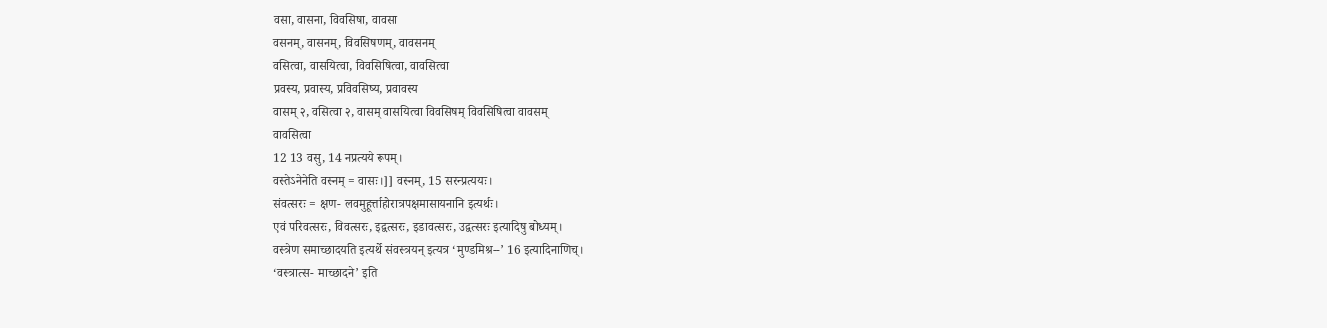वसा, वासना, विवसिषा, वावसा
वसनम्, वासनम्, विवसिषणम्, वावसनम्
वसित्वा, वासयित्वा, विवसिषित्वा, वावसित्वा
प्रवस्य, प्रवास्य, प्रविवसिष्य, प्रवावस्य
वासम् २, वसित्वा २, वासम् वासयित्वा विवसिषम् विवसिषित्वा वावसम्
वावसित्वा
12 13 वसु, 14 नप्रत्यये रूपम्।
वस्तेऽनेनेति वस्नम् = वासः।]] वस्नम्, 15 सरन्प्रत्ययः।
संवत्सरः = क्षण- लवमुहूर्त्ताहोरात्रपक्षमासायनानि इत्यर्थः।
एवं परिवत्सरः, विवत्सरः, इद्वत्सरः, इडावत्सरः, उद्वत्सरः इत्यादिषु बोध्यम्।
वस्त्रेण समाच्छादयति इत्यर्थे संवस्त्रयन् इत्यत्र ‘मुण्डमिश्र--’ 16 इत्यादिनाणिच्।
‘वस्त्रात्स- माच्छादने’ इति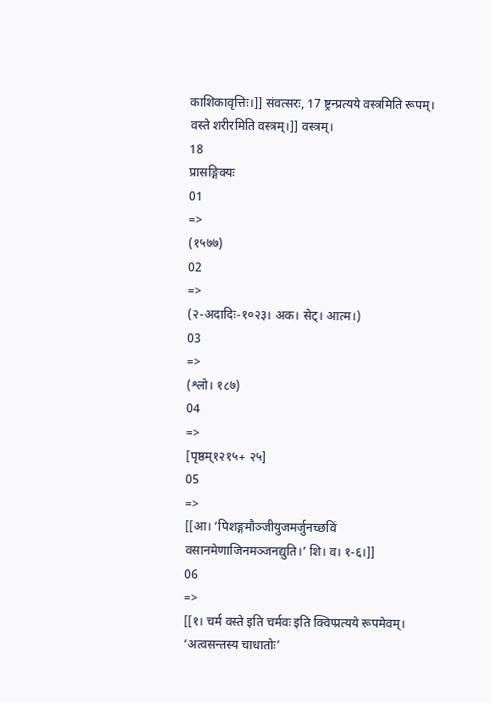काशिकावृत्तिः।]] संवत्सरः, 17 ष्ट्रन्प्रत्यये वस्त्रमिति रूपम्।
वस्ते शरीरमिति वस्त्रम्।]] वस्त्रम्।
18
प्रासङ्गिक्यः
01
=>
(१५७७)
02
=>
(२-अदादिः-१०२३। अक। सेट्। आत्म।)
03
=>
(श्लो। १८७)
04
=>
[पृष्ठम्१२१५+ २५]
05
=>
[[आ। ‘पिशङ्गमौञ्जीयुजमर्जुनच्छविं वसानमेणाजिनमञ्जनद्युति।’ शि। व। १-६।]]
06
=>
[[१। चर्म वस्ते इति चर्मवः इति क्विप्प्रत्यये रूपमेवम्। ‘अत्वसन्तस्य चाधातोः’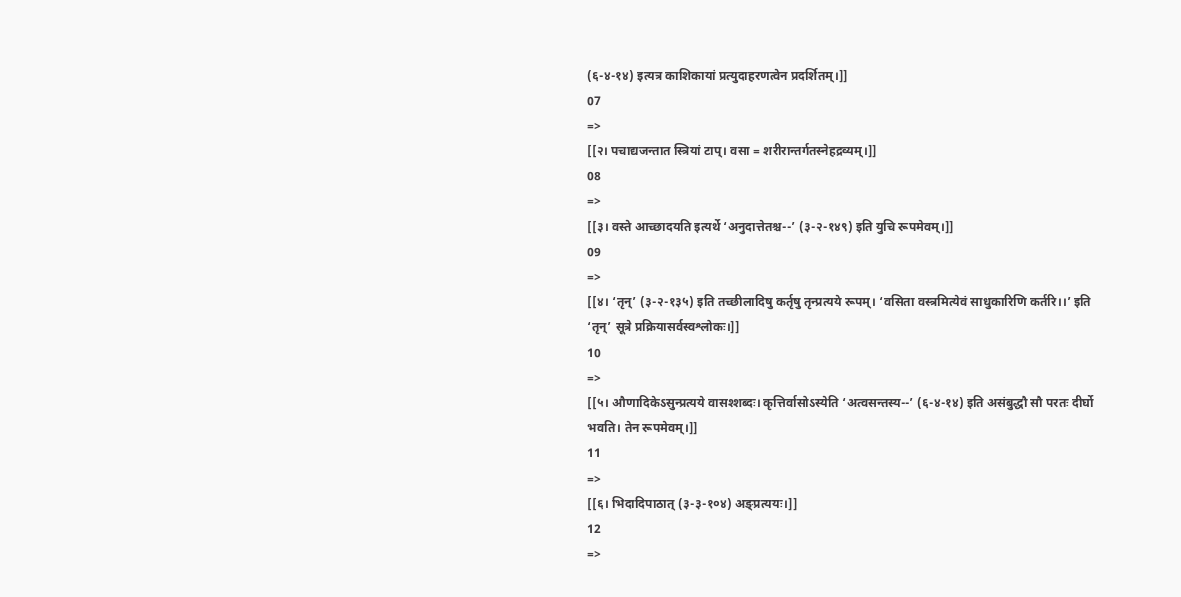(६-४-१४) इत्यत्र काशिकायां प्रत्युदाहरणत्वेन प्रदर्शितम्।]]
07
=>
[[२। पचाद्यजन्तात स्त्रियां टाप्। वसा = शरीरान्तर्गतस्नेहद्रव्यम्।]]
08
=>
[[३। वस्ते आच्छादयति इत्यर्थे ‘अनुदात्तेतश्च--’ (३-२-१४९) इति युचि रूपमेवम्।]]
09
=>
[[४। ‘तृन्’ (३-२-१३५) इति तच्छीलादिषु कर्तृषु तृन्प्रत्यये रूपम्। ‘वसिता वस्त्रमित्येवं साधुकारिणि कर्तरि।।’ इति ‘तृन्’ सूत्रे प्रक्रियासर्वस्वश्लोकः।]]
10
=>
[[५। औणादिकेऽसुन्प्रत्यये वासश्शब्दः। कृत्तिर्वासोऽस्येति ‘अत्वसन्तस्य--’ (६-४-१४) इति असंबुद्धौ सौ परतः दीर्घो भवति। तेन रूपमेवम्।]]
11
=>
[[६। भिदादिपाठात् (३-३-१०४) अङ्प्रत्ययः।]]
12
=>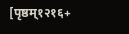[पृष्ठम्१२१६+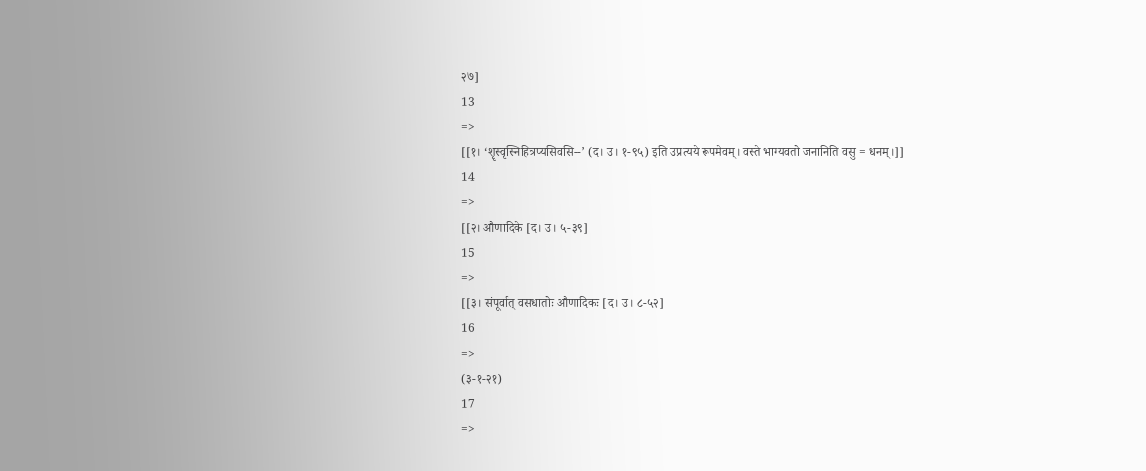२७]
13
=>
[[१। ‘शॄस्वृस्निहित्रप्यसिवसि--’ (द। उ। १-९५) इति उप्रत्यये रूपमेवम्। वस्ते भाग्यवतो जनानिति वसु = धनम्।]]
14
=>
[[२। औणादिके [द। उ। ५-३९]
15
=>
[[३। संपूर्वात् वसधातोः औणादिकः [द। उ। ८-५२]
16
=>
(३-१-२१)
17
=>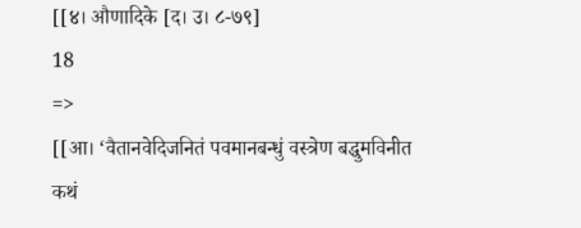[[४। औणादिके [द। उ। ८-७९]
18
=>
[[आ। ‘वैतानवेदिजनितं पवमानबन्धुं वस्त्रेण बद्धुमविनीत कथं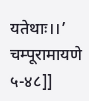यतेथाः।।’ चम्पूरामायणे ५-४८]]